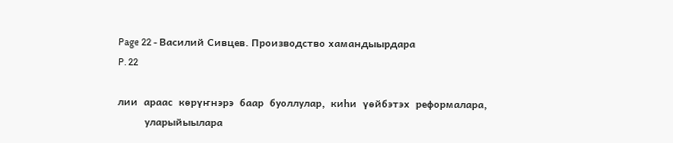Page 22 - Василий Сивцев. Производство хамандыырдара
P. 22

лии  араас  көрүҥнэрэ  баар  буоллулар,  киһи  үөйбэтэх  реформалара,
         уларыйыылара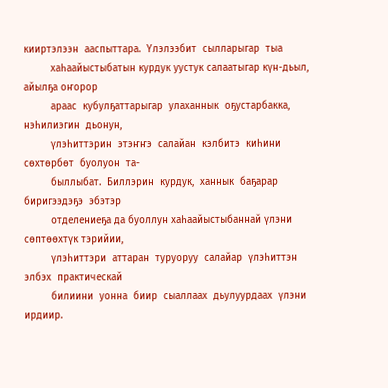кииртэлээн  ааспыттара.  Үлэлээбит  сылларыгар  тыа
         хаһаайыстыбатын курдук уустук салаатыгар күн-дьыл, айылҕа оҥорор
         араас  кубулҕаттарыгар  улаханнык  оҕустарбакка,  нэһилиэгин  дьонун,
         үлэһиттэрин  этэҥҥэ  салайан  кэлбитэ  киһини  сөхтөрбөт  буолуон  та-
         быллыбат.  Биллэрин  курдук,  ханнык  баҕарар  биригээдэҕэ  эбэтэр
         отделениеҕа да буоллун хаһаайыстыбаннай үлэни сөптөөхтүк тэрийии,
         үлэһиттэри  аттаран  туруоруу  салайар  үлэһиттэн  элбэх  практическай
         билиини  уонна  биир  сыаллаах  дьулуурдаах  үлэни  ирдиир.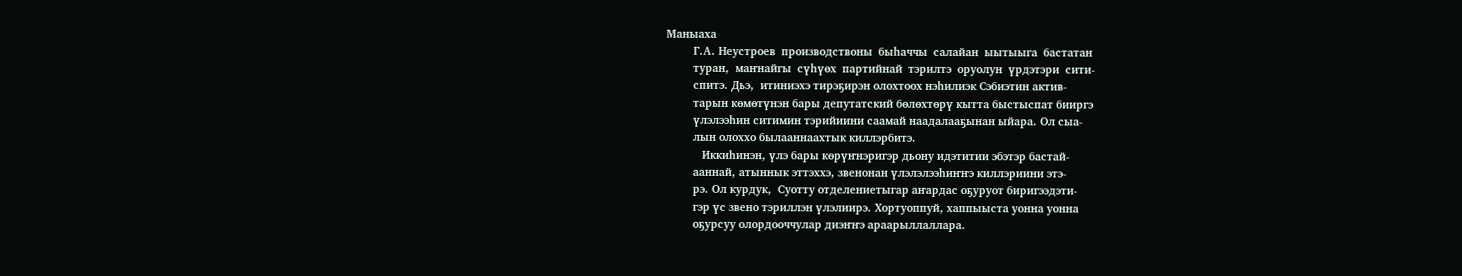Маныаха
         Г.А. Неустроев  производствоны  быһаччы  салайан  ыытыыга  бастатан
         туран,  маҥнайгы  сүһүөх  партийнай  тэрилтэ  оруолун  үрдэтэри  сити-
         спитэ. Дьэ,  итиниэхэ тирэҕирэн олохтоох нэһилиэк Сэбиэтин актив-
         тарын көмөтүнэн бары депутатский бөлөхтөрү кытта быстыспат бииргэ
         үлэлээһин ситимин тэрийиини саамай наадалааҕынан ыйара. Ол сыа-
         лын олоххо былааннаахтык киллэрбитэ.
            Иккиһинэн, үлэ бары көрүҥнэригэр дьону идэтитии эбэтэр бастай-
         ааннай, атыннык эттэххэ, звенонан үлэлэлээһиҥҥэ киллэриини этэ-
         рэ. Ол курдук,  Суотту отделениетыгар аҥардас оҕуруот биригээдэти-
         гэр үс звено тэриллэн үлэлиирэ. Хортуоппуй, хаппыыста уонна уонна
         оҕурсуу олордооччулар диэҥҥэ араарыллаллара.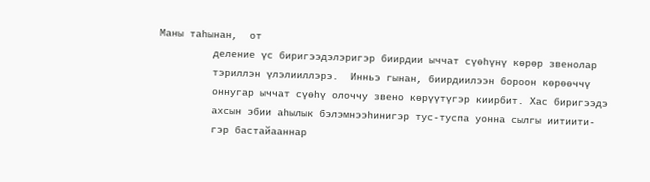Маны таһынан,  от
         деление үс биригээдэлэригэр биирдии ыччат сүөһүнү көрөр звенолар
         тэриллэн үлэлииллэрэ.  Инньэ гынан, биирдиилээн бороон көрөөччү
         оннугар ыччат сүөһү олоччу звено көрүүтүгэр киирбит. Хас биригээдэ
         ахсын эбии аһылык бэлэмнээһинигэр тус-туспа уонна сылгы иитиити-
         гэр бастайааннар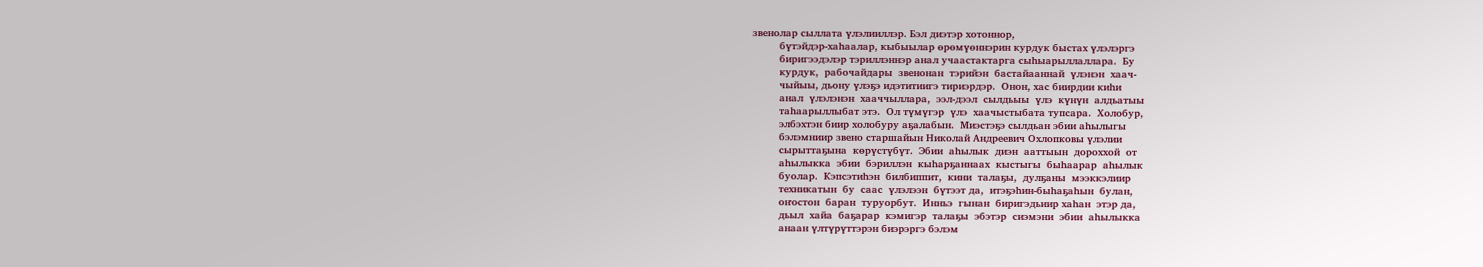звенолар сыллата үлэлииллэр. Бэл диэтэр хотоннор,
         бүтэйдэр-хаһаалар, кыбыылар өрөмүөннэрин курдук быстах үлэлэргэ
         биригээдэлэр тэриллэннэр анал учаастактарга сыһыарыллаллара.  Бу
         курдук,  рабочайдары  звенонан  тэрийэн  бастайааннай  үлэнэн  хаач-
         чыйыы, дьону үлэҕэ идэтитиигэ тириэрдэр.  Онон, хас биирдии киһи
         анал  үлэлэнэн  хааччыллара,  ээл-дээл  сылдьыы  үлэ  күнүн  алдьатыы
         таһаарыллыбат этэ.  Ол түмүгэр  үлэ  хаачыстыбата тупсара.  Холобур,
         элбэхтэн биир холобуру аҕалабын.  Миэстэҕэ сылдьан эбии аһылыгы
         бэлэмниир звено старшайын Николай Андреевич Охлопковы үлэлии
         сырыттаҕына  көрүстүбүт.  Эбии  аһылык  диэн  ааттыын  дороххой  от
         аһылыкка  эбии  бэриллэн  кыһарҕаннаах  кыстыгы  быһаарар  аһылык
         буолар.  Кэпсэтиһэн  билбиппит,  кини  талаҕы,  дулҕаны  мээккэлиир
         техникатын  бу  саас  үлэлээн  бүтээт да,  итэҕэһин-быһаҕаһын  булан,
         оҥостон  баран  туруорбут.  Инньэ  гынан  биригэдьиир хаһан  этэр да,
         дьыл  хайа  баҕарар  кэмигэр  талаҕы  эбэтэр  сиэмэни  эбии  аһылыкка
         анаан үлтүрүттэрэн биэрэргэ бэлэм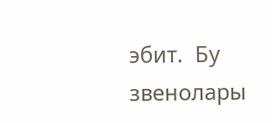эбит.  Бу звенолары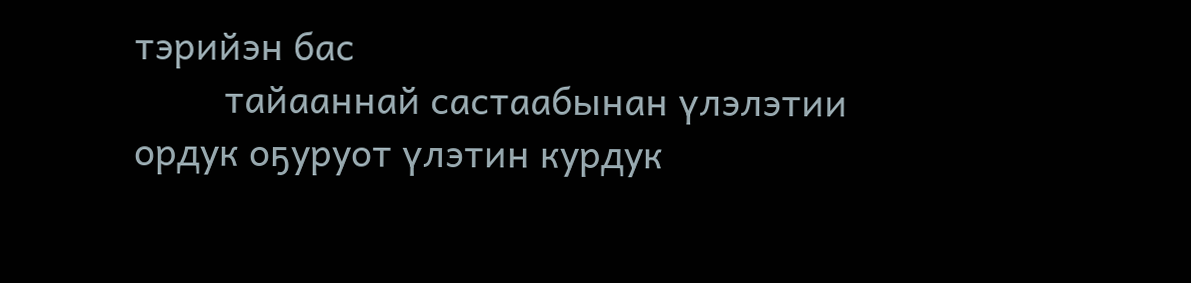тэрийэн бас
         тайааннай састаабынан үлэлэтии ордук оҕуруот үлэтин курдук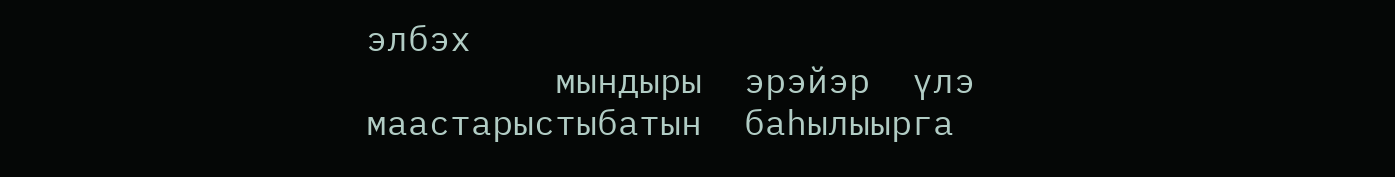элбэх
         мындыры  эрэйэр  үлэ  маастарыстыбатын  баһылыырга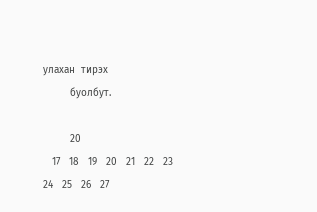улахан  тирэх
         буолбут.

         20
   17   18   19   20   21   22   23   24   25   26   27